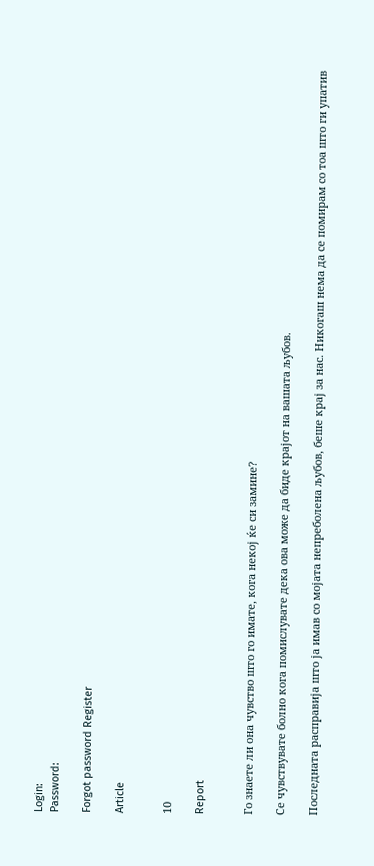Login:
Password:

Forgot password Register

Article


10

Report


Го знаете ли она чувство што го имате, кога некој ќе си замине?

Се чувствувате болно кога помислувате дека ова може да биде крајот на вашата љубов.

Последната расправија што ја имав со мојата непреболена љубов, беше крај за нас. Никогаш нема да се помирам со тоа што ги упатив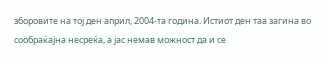зборовите на тој ден април, 2004-та година. Истиот ден таа загина во сообраќајна несреќа, а јас немав можност да и се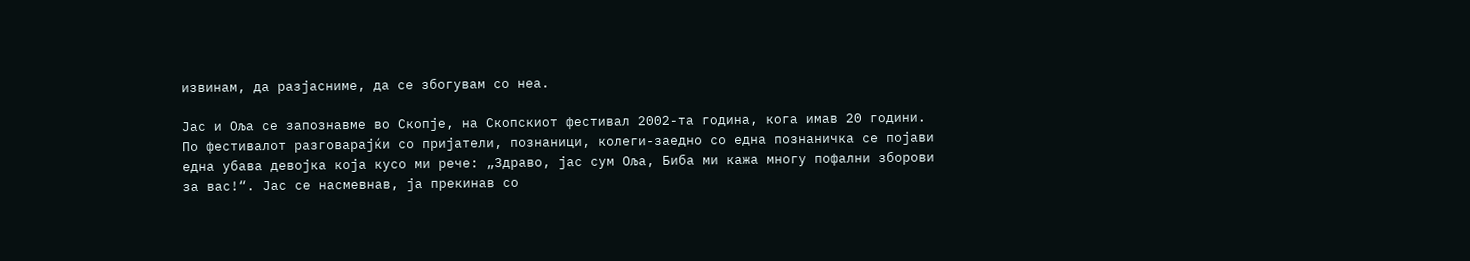извинам, да разјасниме, да се збогувам со неа.

Јас и Оља се запознавме во Скопје, на Скопскиот фестивал 2002-та година, кога имав 20 години. По фестивалот разговарајќи со пријатели, познаници, колеги-заедно со една познаничка се појави една убава девојка која кусо ми рече: „Здраво, јас сум Оља, Биба ми кажа многу пофални зборови за вас!“. Јас се насмевнав, ја прекинав со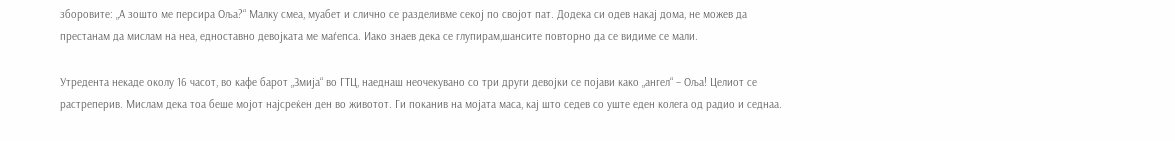зборовите: „А зошто ме персира Оља?“ Малку смеа, муабет и слично се разделивме секој по својот пат. Додека си одев накај дома, не можев да престанам да мислам на неа, едноставно девојката ме маѓепса. Иако знаев дека се глупирам,шансите повторно да се видиме се мали.

Утредента некаде околу 16 часот, во кафе барот „Змија“ во ГТЦ, наеднаш неочекувано со три други девојки се појави како „ангел“ – Оља! Целиот се растреперив. Мислам дека тоа беше мојот најсреќен ден во животот. Ги поканив на мојата маса, кај што седев со уште еден колега од радио и седнаа.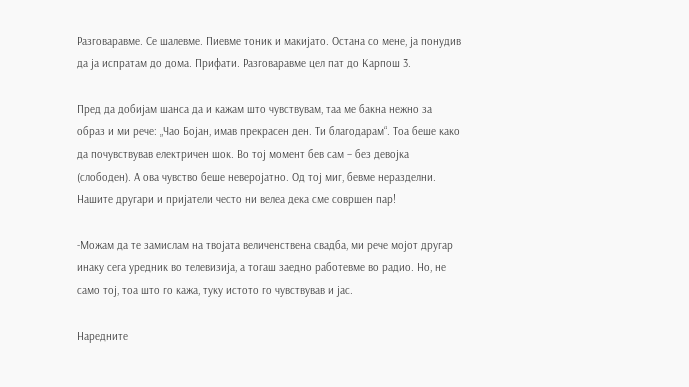Разговаравме. Се шалевме. Пиевме тоник и макијато. Остана со мене, ја понудив да ја испратам до дома. Прифати. Разговаравме цел пат до Карпош 3.

Пред да добијам шанса да и кажам што чувствувам, таа ме бакна нежно за образ и ми рече: „Чао Бојан, имав прекрасен ден. Ти благодарам“. Тоа беше како да почувствував електричен шок. Во тој момент бев сам – без девојка (слободен). А ова чувство беше неверојатно. Од тој миг, бевме неразделни. Нашите другари и пријатели често ни велеа дека сме совршен пар!

-Можам да те замислам на твојата величенствена свадба, ми рече мојот другар инаку сега уредник во телевизија, а тогаш заедно работевме во радио. Но, не само тој, тоа што го кажа, туку истото го чувствував и јас.

Наредните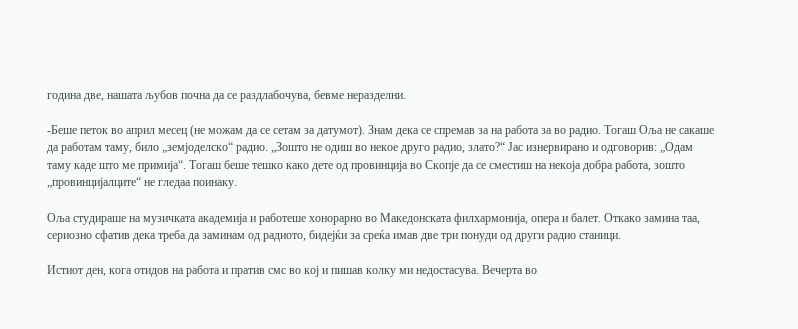година две, нашата љубов почна да се раздлабочува, бевме неразделни.

-Беше петок во април месец (не можам да се сетам за датумот). Знам дека се спремав за на работа за во радио. Тогаш Оља не сакаше да работам таму, било „земјоделско“ радио. „Зошто не одиш во некое друго радио, злато?“ Јас изнервирано и одговорив: „Одам таму каде што ме примија“. Тогаш беше тешко како дете од провинција во Скопје да се сместиш на некоја добра работа, зошто „провинцијалците“ не гледаа поинаку.

Оља студираше на музичката академија и работеше хонорарно во Македонската филхармонија, опера и балет. Откако замина таа, сериозно сфатив дека треба да заминам од радиото, бидејќи за среќа имав две три понуди од други радио станици.

Истиот ден, кога отидов на работа и пратив смс во кој и пишав колку ми недостасува. Вечерта во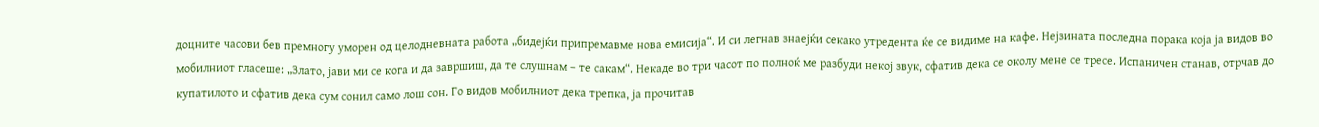доцните часови бев премногу уморен од целодневната работа „бидејќи припремавме нова емисија“. И си легнав знаејќи секако утредента ќе се видиме на кафе. Нејзината последна порака која ја видов во мобилниот гласеше: „Злато, јави ми се кога и да завршиш, да те слушнам – те сакам“. Некаде во три часот по полноќ ме разбуди некој звук, сфатив дека се околу мене се тресе. Испаничен станав, отрчав до купатилото и сфатив дека сум сонил само лош сон. Го видов мобилниот дека трепка, ја прочитав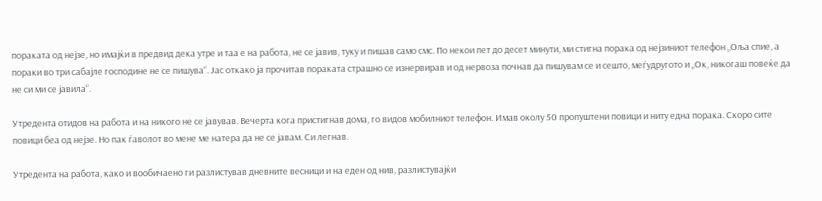пораката од нејзе, но имајќи в предвид дека утре и таа е на работа, не се јавив, туку и пишав само смс. По некои пет до десет минути, ми стигна порака од нејзиниот телефон „Оља спие, а пораки во три сабајле господине не се пишува“. Јас откако ја прочитав пораката страшно се изнервирав и од нервоза почнав да пишувам се и сешто, меѓудругото и „Ок, никогаш повеќе да не си ми се јавила“.

Утредента отидов на работа и на никого не се јавував. Вечерта кога пристигнав дома, го видов мобилниот телефон. Имав околу 50 пропуштени повици и ниту една порака. Скоро сите повици беа од нејзе. Но пак ѓаволот во мене ме натера да не се јавам. Си легнав.

Утредента на работа, како и вообичаено ги разлистував дневните весници и на еден од нив, разлистувајќи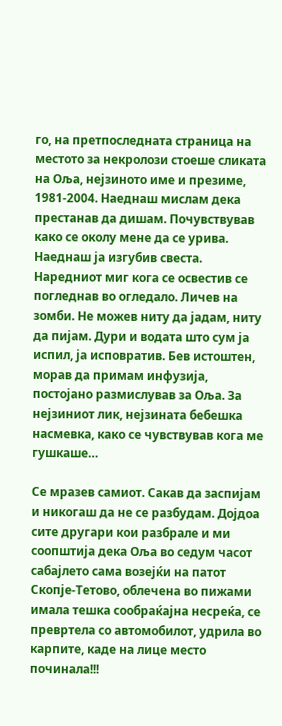го, на претпоследната страница на местото за некролози стоеше сликата на Оља, нејзиното име и презиме, 1981-2004. Наеднаш мислам дека престанав да дишам. Почувствував како се околу мене да се урива. Наеднаш ја изгубив свеста. Наредниот миг кога се освестив се погледнав во огледало. Личев на зомби. Не можев ниту да јадам, ниту да пијам. Дури и водата што сум ја испил, ја исповратив. Бев истоштен, морав да примам инфузија, постојано размислував за Оља. За нејзиниот лик, нејзината бебешка насмевка, како се чувствував кога ме гушкаше…

Се мразев самиот. Сакав да заспијам и никогаш да не се разбудам. Дојдоа сите другари кои разбрале и ми соопштија дека Оља во седум часот сабајлето сама возејќи на патот Скопје-Тетово, облечена во пижами имала тешка сообраќајна несреќа, се превртела со автомобилот, удрила во карпите, каде на лице место починала!!!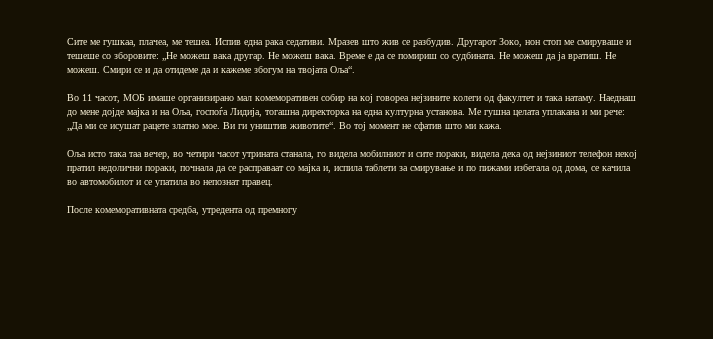Сите ме гушкаа, плачеа, ме тешеа. Испив една рака седативи. Мразев што жив се разбудив. Другарот Зоко, нон стоп ме смируваше и тешеше со зборовите: „Не можеш вака другар. Не можеш вака. Време е да се помириш со судбината. Не можеш да ја вратиш. Не можеш. Смири се и да отидеме да и кажеме збогум на твојата Оља“.

Во 11 часот, МОБ имаше организирано мал комеморативен собир на кој говореа нејзините колеги од факултет и така натаму. Наеднаш до мене дојде мајка и на Оља, госпоѓа Лидија, тогашна директорка на една културна установа. Ме гушна целата уплакана и ми рече: „Да ми се исушат рацете златно мое. Ви ги уништив животите“. Во тој момент не сфатив што ми кажа.

Оља исто така таа вечер, во четири часот утрината станала, го видела мобилниот и сите пораки, видела дека од нејзиниот телефон некој пратил недолични пораки, почнала да се расправаат со мајка и, испила таблети за смирување и по пижами избегала од дома, се качила во автомобилот и се упатила во непознат правец.

После комеморативната средба, утредента од премногу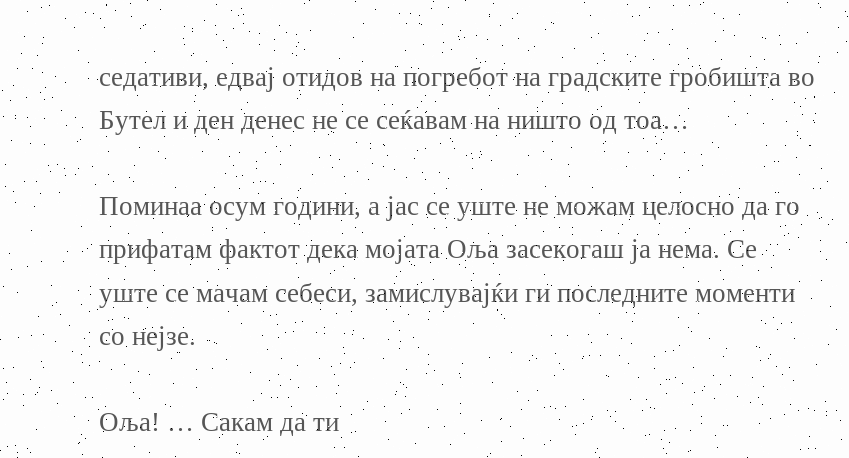седативи, едвај отидов на погребот на градските гробишта во Бутел и ден денес не се сеќавам на ништо од тоа…

Поминаа осум години, а јас се уште не можам целосно да го прифатам фактот дека мојата Оља засекогаш ја нема. Се уште се мачам себеси, замислувајќи ги последните моменти со нејзе.

Оља! … Сакам да ти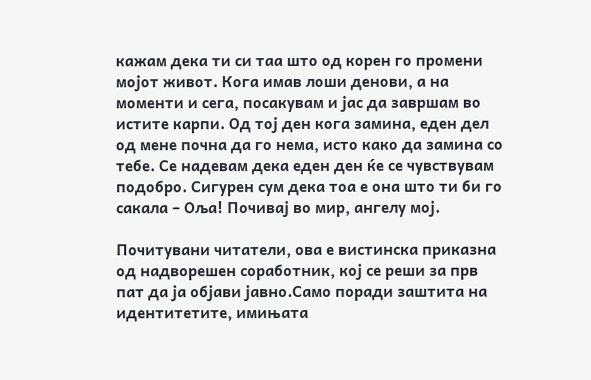кажам дека ти си таа што од корен го промени мојот живот. Кога имав лоши денови, а на моменти и сега, посакувам и јас да завршам во истите карпи. Од тој ден кога замина, еден дел од мене почна да го нема, исто како да замина со тебе. Се надевам дека еден ден ќе се чувствувам подобро. Сигурен сум дека тоа е она што ти би го сакала – Оља! Почивај во мир, ангелу мој.

Почитувани читатели, ова е вистинска приказна од надворешен соработник, кој се реши за прв пат да ја објави јавно.Само поради заштита на идентитетите, имињата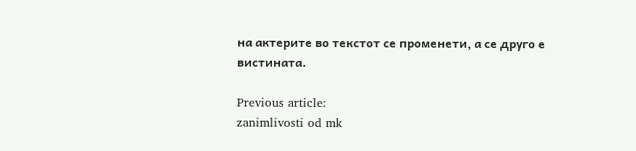на актерите во текстот се променети, а се друго е вистината.

Previous article:
zanimlivosti od mk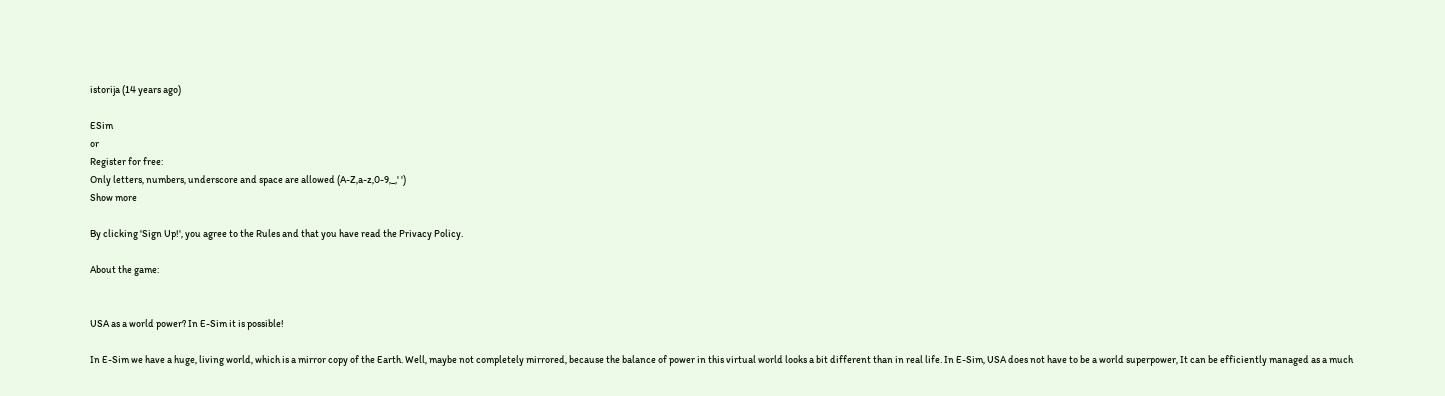istorija (14 years ago)

ESim
or
Register for free:
Only letters, numbers, underscore and space are allowed (A-Z,a-z,0-9,_,' ')
Show more

By clicking 'Sign Up!', you agree to the Rules and that you have read the Privacy Policy.

About the game:


USA as a world power? In E-Sim it is possible!

In E-Sim we have a huge, living world, which is a mirror copy of the Earth. Well, maybe not completely mirrored, because the balance of power in this virtual world looks a bit different than in real life. In E-Sim, USA does not have to be a world superpower, It can be efficiently managed as a much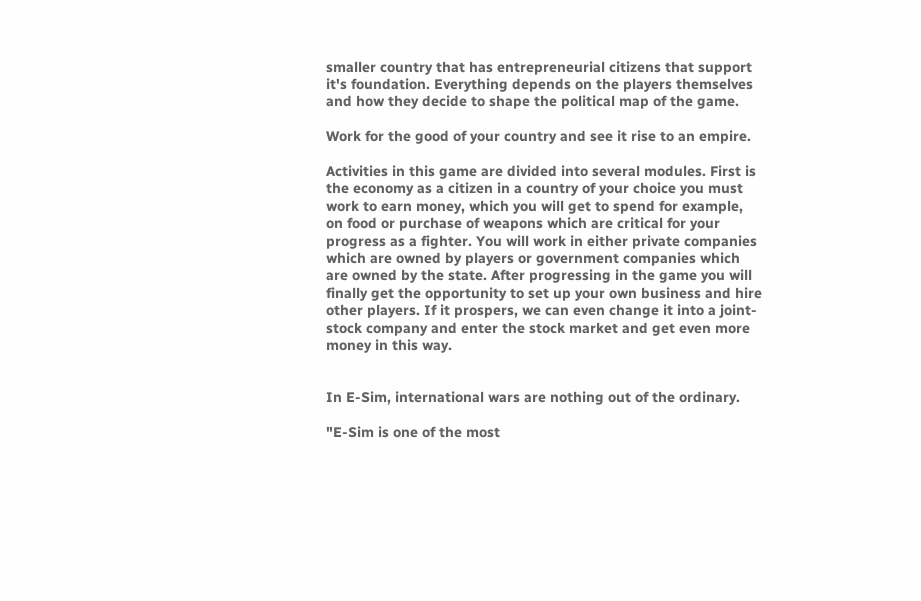smaller country that has entrepreneurial citizens that support it's foundation. Everything depends on the players themselves and how they decide to shape the political map of the game.

Work for the good of your country and see it rise to an empire.

Activities in this game are divided into several modules. First is the economy as a citizen in a country of your choice you must work to earn money, which you will get to spend for example, on food or purchase of weapons which are critical for your progress as a fighter. You will work in either private companies which are owned by players or government companies which are owned by the state. After progressing in the game you will finally get the opportunity to set up your own business and hire other players. If it prospers, we can even change it into a joint-stock company and enter the stock market and get even more money in this way.


In E-Sim, international wars are nothing out of the ordinary.

"E-Sim is one of the most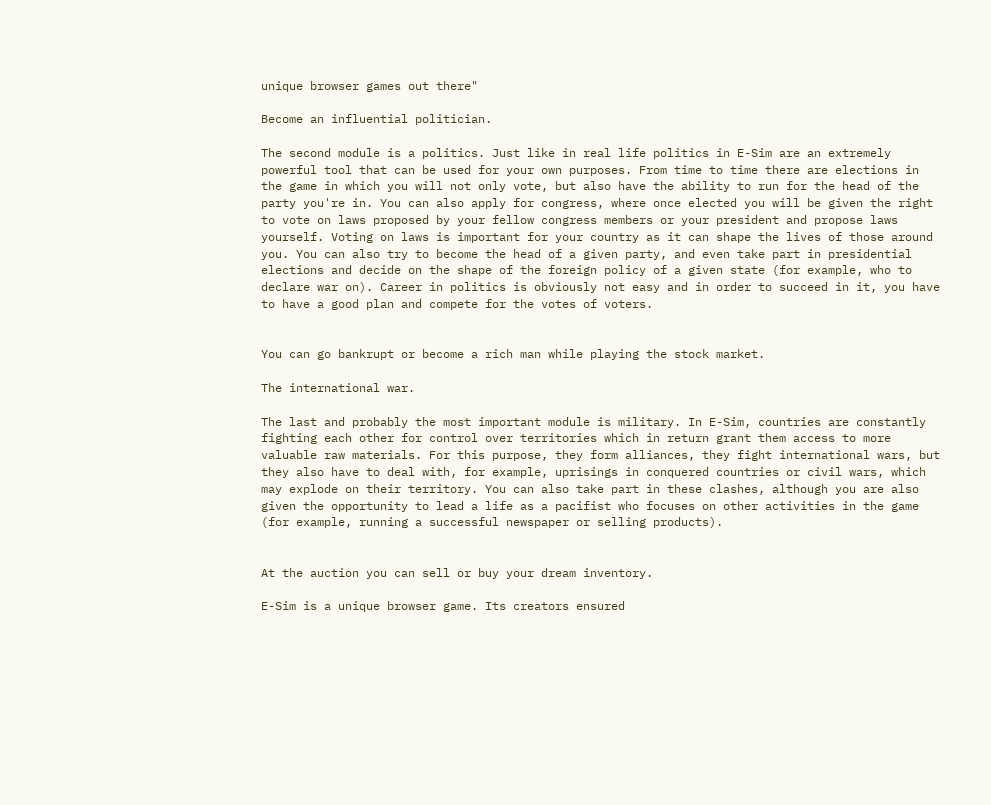unique browser games out there"

Become an influential politician.

The second module is a politics. Just like in real life politics in E-Sim are an extremely powerful tool that can be used for your own purposes. From time to time there are elections in the game in which you will not only vote, but also have the ability to run for the head of the party you're in. You can also apply for congress, where once elected you will be given the right to vote on laws proposed by your fellow congress members or your president and propose laws yourself. Voting on laws is important for your country as it can shape the lives of those around you. You can also try to become the head of a given party, and even take part in presidential elections and decide on the shape of the foreign policy of a given state (for example, who to declare war on). Career in politics is obviously not easy and in order to succeed in it, you have to have a good plan and compete for the votes of voters.


You can go bankrupt or become a rich man while playing the stock market.

The international war.

The last and probably the most important module is military. In E-Sim, countries are constantly fighting each other for control over territories which in return grant them access to more valuable raw materials. For this purpose, they form alliances, they fight international wars, but they also have to deal with, for example, uprisings in conquered countries or civil wars, which may explode on their territory. You can also take part in these clashes, although you are also given the opportunity to lead a life as a pacifist who focuses on other activities in the game (for example, running a successful newspaper or selling products).


At the auction you can sell or buy your dream inventory.

E-Sim is a unique browser game. Its creators ensured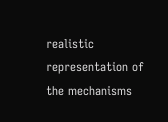realistic representation of the mechanisms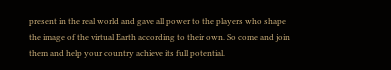present in the real world and gave all power to the players who shape the image of the virtual Earth according to their own. So come and join them and help your country achieve its full potential.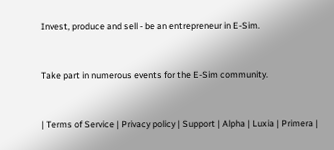Invest, produce and sell - be an entrepreneur in E-Sim.


Take part in numerous events for the E-Sim community.


| Terms of Service | Privacy policy | Support | Alpha | Luxia | Primera |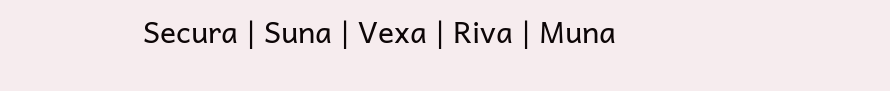Secura | Suna | Vexa | Riva | Muna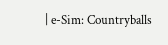| e-Sim: Countryballs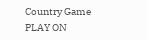Country Game
PLAY ON